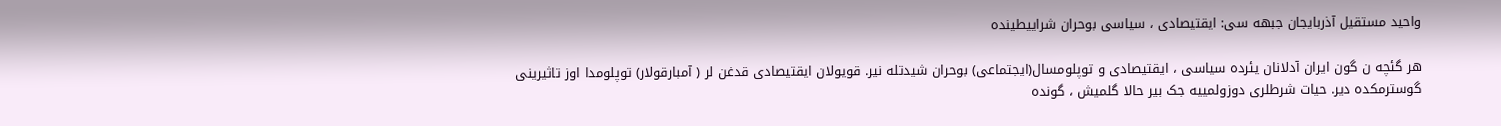واحید مستقیل آذربایجان جبهه سی: ایقتیصادی ، سیاسی بوحران شراییطینده

هر گئچه ن گون ایران آدلانان یئرده سیاسی ، ایقتیصادی و توپلومسال(ایجتماعی) بوحران شیدتله نیر. قویولان ایقتیصادی قدغن لر ( آمبارقولار) توپلومدا اوز تاثیرینی گوسترمکده دیر. حیات شرطلری دوزولمییه جک بیر حالا گلمیش ، گونده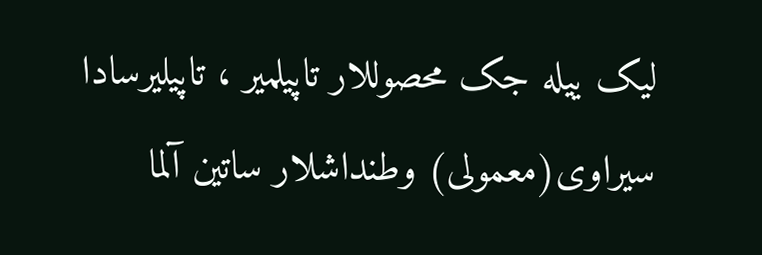لیک ییله جک محصوللار تاپیلمیر ، تاپیلیرسادا سیراوی(معمولی) وطنداشلار ساتین آلما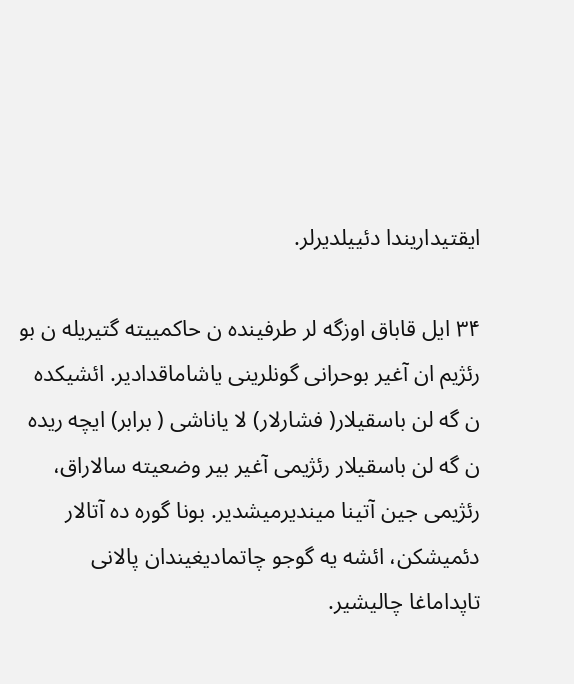ایقتیداریندا دئییلدیرلر.

۳۴ ایل قاباق اوزگه لر طرفینده ن حاکمییته گتیریله ن بو رئژیم ان آغیر بوحرانی گونلرینی یاشاماقدادیر. ائشیکده ن گه لن باسقیلار( فشارلار) لا یاناشی ( برابر) ایچه ریده ن گه لن باسقیلار رئژیمی آغیر بیر وضعیته سالاراق، رئژیمی جین آتینا میندیرمیشدیر. بونا گوره ده آتالار دئمیشکن، ائشه یه گوجو چاتمادیغیندان پالانی تاپداماغا چالیشیر.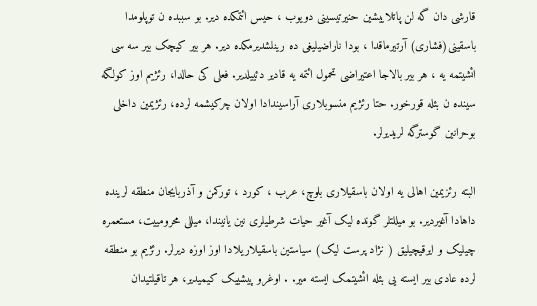قارشی دان گه لن پاتلاییشین حنیرتیسینی دویوب ، حیس ائتمکده دیر. بو سببده ن توپلومدا باسقینی(فشاری) آرتیرماقدا ، بودا ناراضیلیغی ده رینلشدیرمکده دیر. هر بیر کیچک بیر سه سی ائشیتمه یه ، هر بیر بالاجا اعتیراضی تحمول ائتمه یه قادیر دئییلدیر. فعلی کی حالدا، رئژیم اوز کولگه سینده ن بئله قورخور. حتا رئژیم منسوبلاری آراسیندادا اولان چرکیشمه لرده، رئژیمین داخلی بوحرانین گوسترگه لریدیرلر.

البته رئزیمین اهالی یه اولان باسقیلاری بلوچ، عرب ، کورد ، تورکمن و آذربایجان منطقه لرینده داهادا آغیردیر. بو میللتلر گونده لیک آغیر حیات شرطیلری نین یانیندا، میللی محرومییت، مستعمره چیلیک و ایرقیچیلیق ( نژاد پرست لیک) سیاستین باسقیلاریلادا اوز اوزه دیرلر. رئژیم بو منطقه لرده عادی بیر ایسته یی بئله ائشیتمک ایسته میر. . اوغرو پیشییک کیمیدیر، هر تاقیلتیدان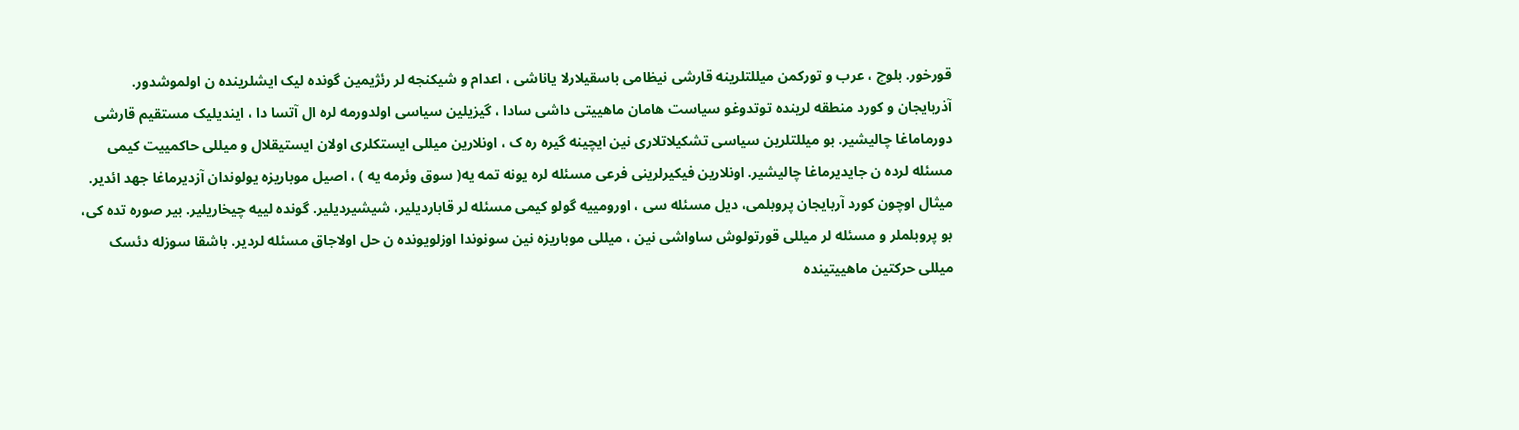قورخور. بلوچ ، عرب و تورکمن میللتلرینه قارشی نیظامی باسقیلارلا یاناشی ، اعدام و شیکنجه لر رئژیمین گونده لیک ایشلرینده ن اولموشدور. آذربایجان و کورد منطقه لرینده توتدوغو سیاست هامان ماهییتی داشی سادا ، گیزیلین سیاسی اولدورمه لره ال آتسا دا ، ایندیلیک مستقیم قارشی دورماماغا چالیشیر. بو میللتلرین سیاسی تشکیلاتلاری نین ایچینه گیره ره ک ، اونلارین میللی ایستکلری اولان ایستیقلال و میللی حاکمییت کیمی مسئله لرده ن جایدیرماغا چالیشیر. اونلارین فیکیرلرینی فرعی مسئله لره یونه تمه یه( سوق وئرمه یه ) ، اصیل موباریزه یولوندان آزدیرماغا جهد ائدیر. میثال اوچون کورد آربایجان پروبلمی، دیل مسئله سی ، اورومییه گولو کیمی مسئله لر قاباردیلیر، شیشیردیلیر. گونده لییه چیخاریلیر. بیر صوره تده کی، بو پروبلملر و مسئله لر میللی قورتولوش ساواشی نین ، میللی موباریزه نین سونوندا اوزلویونده ن حل اولاجاق مسئله لردیر. باشقا سوزله دئسک میللی حرکتین ماهییتینده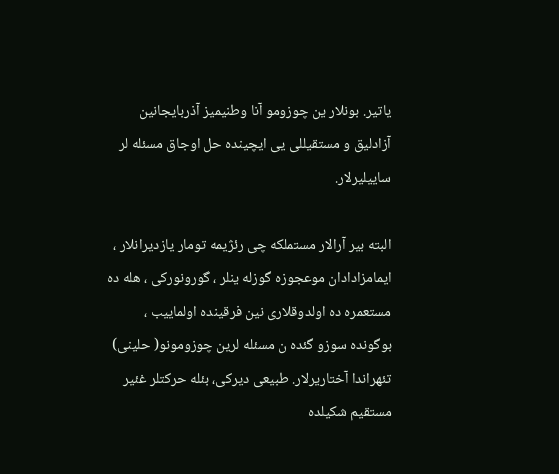یاتیر. بونلار ین چوزومو آنا وطنیمیز آذربایجانین آزادلیق و مستقیللی یی ایچینده حل اوجاق مسئله لر ساییلیرلار.

البته بیر آرالار مستملکه چی رئژیمه تومار یازدیرانلار ، ایمامزادادان موعجوزه گوزله ینلر ، گورونورکی ، هله ده مستعمره ده اولدوقلاری نین فرقینده اولماییب ، بوگونده سوزو گئده ن مسئله لرین چوزومونو( حلینی) تئهراندا آختاریرلار. طبیعی دیرکی، بئله حرکتلر غئیر مستقیم شکیلده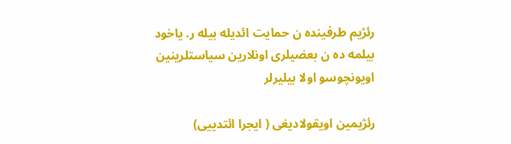رئژیم طرفینده ن حمایت ائدیله بیله ر. یاخود بیلمه ده ن بعضیلری اونلارین سیاستلرینین اویونچوسو اولا بیلیرلر

رئژیمین اویقولادیغی ( ایجرا ائتدییی)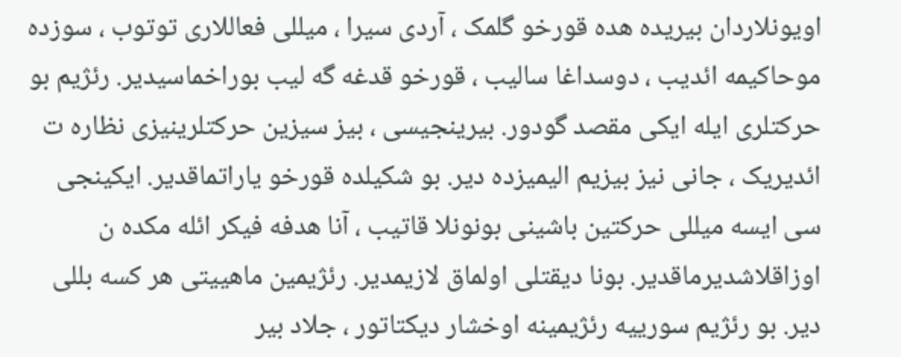اویونلاردان بیریده هده قورخو گلمک ، آردی سیرا ، میللی فعاللاری توتوب ، سوزده موحاکیمه ائدیب ، دوسداغا سالیب ، قورخو قدغه گه لیب بوراخماسیدیر. رئژیم بو حرکتلری ایله ایکی مقصد گودور. بیرینجیسی ، بیز سیزین حرکتلرینیزی نظاره ت ائدیریک ، جانی نیز بیزیم الیمیزده دیر. بو شکیلده قورخو یاراتماقدیر. ایکینجی سی ایسه میللی حرکتین باشینی بونونلا قاتیب ، آنا هدفه فیکر ائله مکده ن اوزاقلاشدیرماقدیر. بونا دیقتلی اولماق لازیمدیر. رئژیمین ماهییتی هر کسه بللی دیر. بو رئژیم سورییه رئژیمینه اوخشار دیکتاتور ، جلاد بیر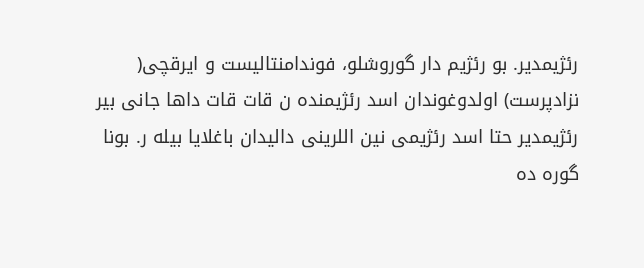رئژیمدیر. بو رئژیم دار گوروشلو، فوندامنتالیست و ایرقچی( نزادپرست) اولدوغوندان اسد رئژیمنده ن قات قات داها جانی بیر رئژیمدیر حتا اسد رئژیمی نین اللرینی دالیدان باغلایا بیله ر. بونا گوره ده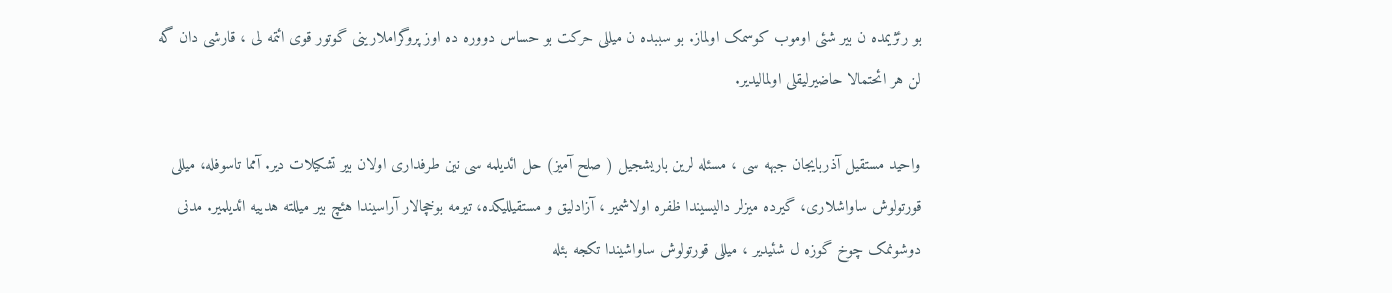بو رئژیمده ن بیر شئی اوموب کوسمک اولماز. بو سببده ن میللی حرکت بو حساس دووره ده اوز پروگراملارینی گوتور قوی ائتمه لی ، قارشی دان گه لن هر ائحتمالا حاضیرلیقلی اولمالیدیر.

واحید مستقیل آذربایجان جبهه سی ، مسئله لرین باریشجیل ( صلح آمیز) حل ائدیلمه سی نین طرفداری اولان بیر تشکیلات دیر. آمما تاسوفله، میللی قورتولوش ساواشلاری، گیرده میزلر دالیسیندا ظفره اولاشمیر ، آزادلیق و مستقیللیکده، تیرمه بوخچالار آراسیندا هئچ بیر میللته هدییه ائدیلمیر. مدنی دوشونمک چوخ گوزه ل شئیدیر ، میللی قورتولوش ساواشیندا تکجه بئله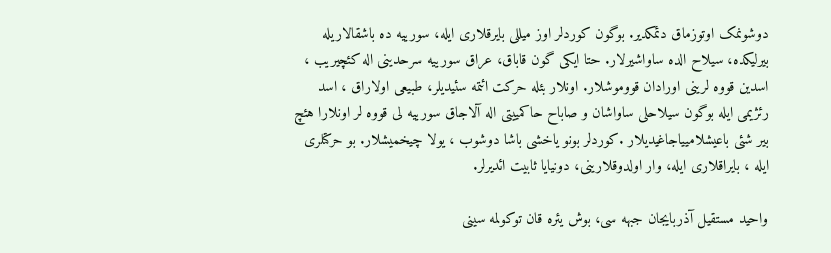دوشونمک اوتوزماق دئمکدیر. بوگون کوردلر اوز میللی بایرقلاری ایله، سورییه ده باشقالاریله بیرلیکده، سیلاح الده ساواشیرلار. حتا ایکی گون قاباق، عراق سورییه سرحدینی اله کئچیریب ، اسدین قووه لرینی اورادان قووموشلار. اونلار بئله حرکت ائتمه سئیدیلر، طبیعی اولاراق ، اسد رئژیمی ایله بوگون سیلاحلی ساواشان و صاباح حاکمییتی اله آلاجاق سورییه لی قووه لر اونلارا هئچ بیر شئی باعیشلامییاجاغیدیلار .کوردلر بونو یاخشی باشا دوشوب ، یولا چیخمیشلار. بو حرکتلری ایله ، بایراقلاری ایله، وار اولدوقلارینی، دونیایا ثابیت ائدیرلر.

واحید مستقیل آذربایجان جبهه سی، بوش یئره قان توکولمه سینی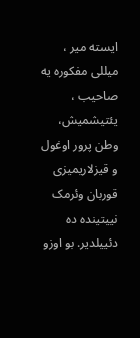ایسته میر ، میللی مفکوره یه صاحیب ، یئتیشمیش، وطن پرور اوغول و قیزلاریمیزی قوربان وئرمک نییتینده ده دئییلدیر. بو اوزو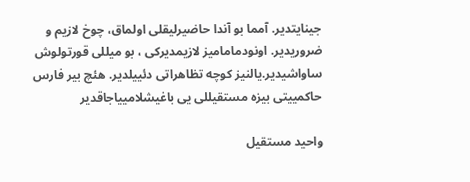جینایتدیر. آمما بو آندا حاضیرلیقلی اولماق، چوخ لازیم و ضروریدیر. اونودمامامیز لازیمدیرکی ، بو میللی قورتولوش ساواشیدیر.یالنیز کوچه تظاهراتی دئییلدیر. هئچ بیر فارس حاکمییتی بیزه مستقیللی یی باغیشلامییاجاقدیر

واحید مستقیل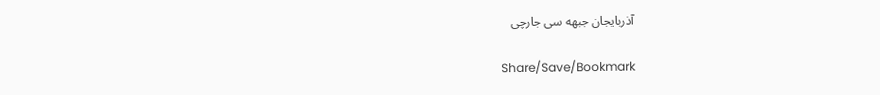آذربایجان جبهه سی جارچی

Share/Save/Bookmark